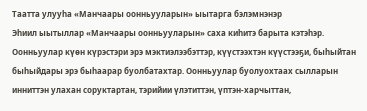Таатта улууһа «Манчаары оонньууларын» ыытарга бэлэмнэнэр
Эһиил ыытыллар «Манчаары оонньууларын» саха киһитэ барыта кэтэһэр. Оонньуулар күөн күрэстэри эрэ мэктиэлээбэттэр, күүстээхтэн күүстээҕи, быһыйтан быһыйдары эрэ быһаарар буолбатахтар. Оонньуулар буолуохтаах сылларын инниттэн улахан соруктартан, тэрийии үлэтиттэн, үптэн-харчыттан,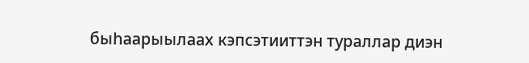быһаарыылаах кэпсэтииттэн тураллар диэн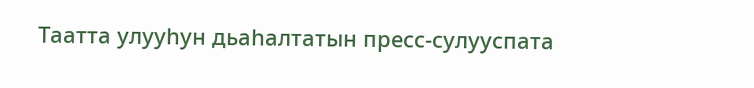Таатта улууһун дьаһалтатын пресс-сулууспата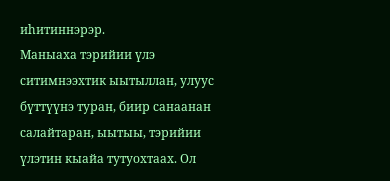иһитиннэрэр.
Маныаха тэрийии үлэ ситимнээхтик ыытыллан, улуус бүттүүнэ туран, биир санаанан салайтаран, ыытыы, тэрийии үлэтин кыайа тутуохтаах. Ол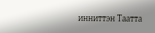инниттэн Таатта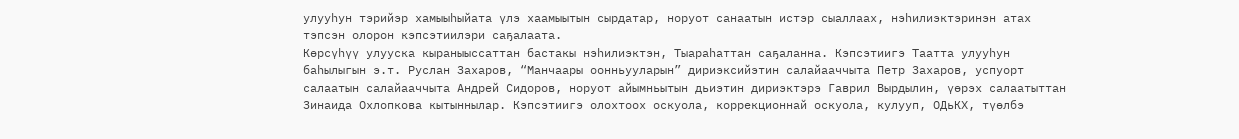улууһун тэрийэр хамыыһыйата үлэ хаамыытын сырдатар, норуот санаатын истэр сыаллаах, нэһилиэктэринэн атах тэпсэн олорон кэпсэтиилэри саҕалаата.
Көрсүһүү улууска кыраныыссаттан бастакы нэһилиэктэн, Тыараһаттан саҕаланна. Кэпсэтиигэ Таатта улууһун баһылыгын э.т. Руслан Захаров, “Манчаары оонньууларын” дириэксийэтин салайааччыта Петр Захаров, успуорт салаатын салайааччыта Андрей Сидоров, норуот айымньытын дьиэтин дириэктэрэ Гаврил Вырдылин, үөрэх салаатыттан Зинаида Охлопкова кытыннылар. Кэпсэтиигэ олохтоох оскуола, коррекционнай оскуола, кулууп, ОДьКХ, түөлбэ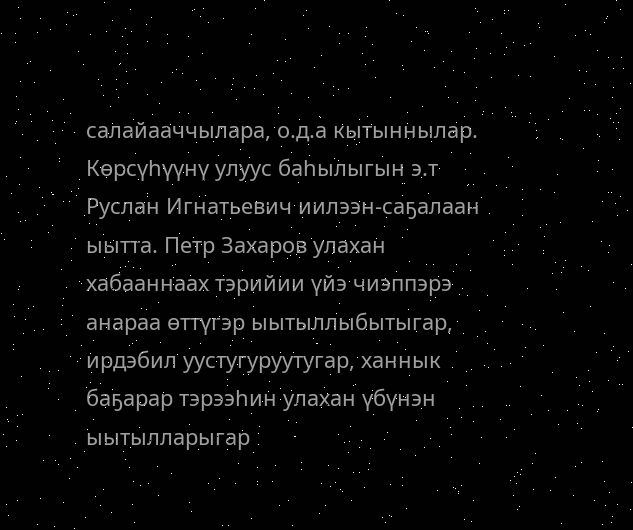салайааччылара, о.д.а кытыннылар.
Көрсүһүүнү улуус баһылыгын э.т Руслан Игнатьевич иилээн-саҕалаан ыытта. Петр Захаров улахан хабааннаах тэрийии үйэ чиэппэрэ анараа өттүгэр ыытыллыбытыгар, ирдэбил уустугуруутугар, ханнык баҕарар тэрээһин улахан үбүнэн ыытылларыгар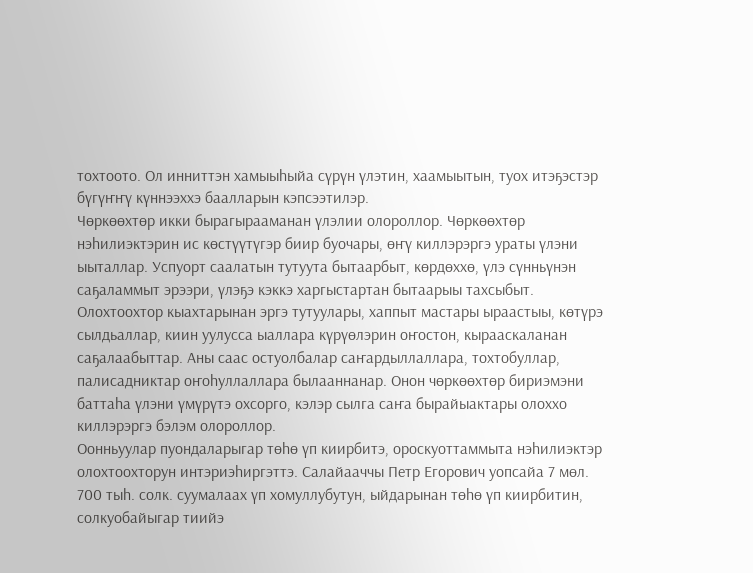тохтоото. Ол инниттэн хамыыһыйа сүрүн үлэтин, хаамыытын, туох итэҕэстэр бүгүҥҥү күннээххэ баалларын кэпсээтилэр.
Чөркөөхтөр икки бырагырааманан үлэлии олороллор. Чөркөөхтөр нэһилиэктэрин ис көстүүтүгэр биир буочары, өҥү киллэрэргэ ураты үлэни ыыталлар. Успуорт саалатын тутуута бытаарбыт, көрдөххө, үлэ сүнньүнэн саҕаламмыт эрээри, үлэҕэ кэккэ харгыстартан бытаарыы тахсыбыт. Олохтоохтор кыахтарынан эргэ тутуулары, хаппыт мастары ыраастыы, көтүрэ сылдьаллар, киин уулусса ыаллара күрүөлэрин оҥостон, кырааскаланан саҕалаабыттар. Аны саас остуолбалар саҥардыллаллара, тохтобуллар, палисадниктар оҥоһуллаллара былааннанар. Онон чөркөөхтөр бириэмэни баттаһа үлэни үмүрүтэ охсорго, кэлэр сылга саҥа бырайыактары олоххо киллэрэргэ бэлэм олороллор.
Оонньуулар пуондаларыгар төһө үп киирбитэ, ороскуоттаммыта нэһилиэктэр олохтоохторун интэриэһиргэттэ. Салайааччы Петр Егорович уопсайа 7 мөл. 700 тыһ. солк. суумалаах үп хомуллубутун, ыйдарынан төһө үп киирбитин, солкуобайыгар тиийэ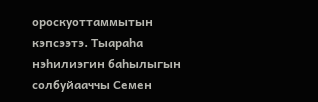ороскуоттаммытын кэпсээтэ. Тыараһа нэһилиэгин баһылыгын солбуйааччы Семен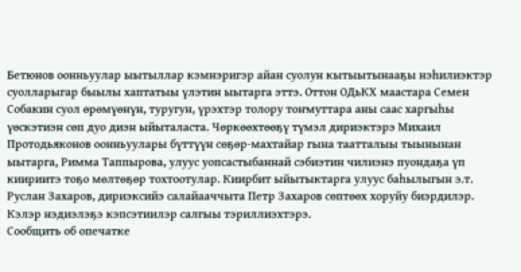Бетюнов оонньуулар ыытыллар кэмнэригэр айан суолун кытыытынааҕы нэһилиэктэр суолларыгар быылы хаптатыы үлэтин ыытарга эттэ. Оттон ОДьКХ маастара Семен Собакин суол өрөмүөнүн, туругун, үрэхтэр толору тоҥмуттара аны саас харгыһы үөскэтиэн сөп дуо диэн ыйыталаста. Чөркөөхтөөҕү түмэл дириэктэрэ Михаил Протодьяконов оонньуулары бүттүүн сөҕөр-махтайар гына таатталыы тыынынан ыытарга, Римма Таппырова, улуус уопсастыбаннай сэбиэтин чилиэнэ пуондаҕа үп киириитэ тоҕо мөлтөҕөр тохтоотулар. Киирбит ыйытыктарга улуус баһылыгын э.т. Руслан Захаров, дириэксийэ салайааччыта Петр Захаров сөптөөх хоруйу биэрдилэр. Кэлэр нэдиэлэҕэ кэпсэтиилэр салгыы тэриллиэхтэрэ.
Сообщить об опечатке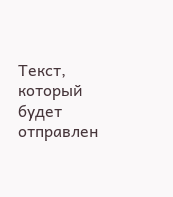Текст, который будет отправлен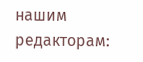нашим редакторам: